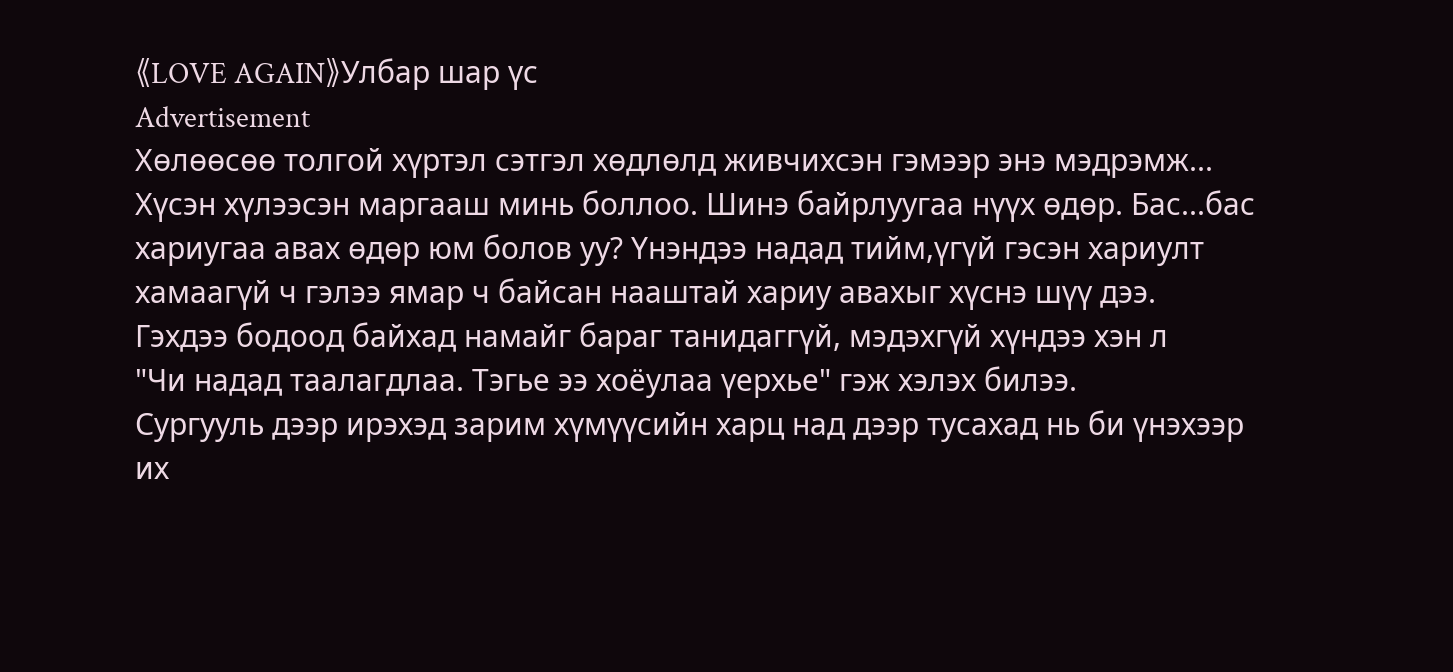《LOVE AGAIN》Улбар шар үс
Advertisement
Хөлөөсөө толгой хүртэл сэтгэл хөдлөлд живчихсэн гэмээр энэ мэдрэмж...
Хүсэн хүлээсэн маргааш минь боллоо. Шинэ байрлуугаа нүүх өдөр. Бас...бас хариугаа авах өдөр юм болов уу? Үнэндээ надад тийм,үгүй гэсэн хариулт хамаагүй ч гэлээ ямар ч байсан нааштай хариу авахыг хүснэ шүү дээ.
Гэхдээ бодоод байхад намайг бараг танидаггүй, мэдэхгүй хүндээ хэн л
"Чи надад таалагдлаа. Тэгье ээ хоёулаа үерхье" гэж хэлэх билээ.
Сургууль дээр ирэхэд зарим хүмүүсийн харц над дээр тусахад нь би үнэхээр их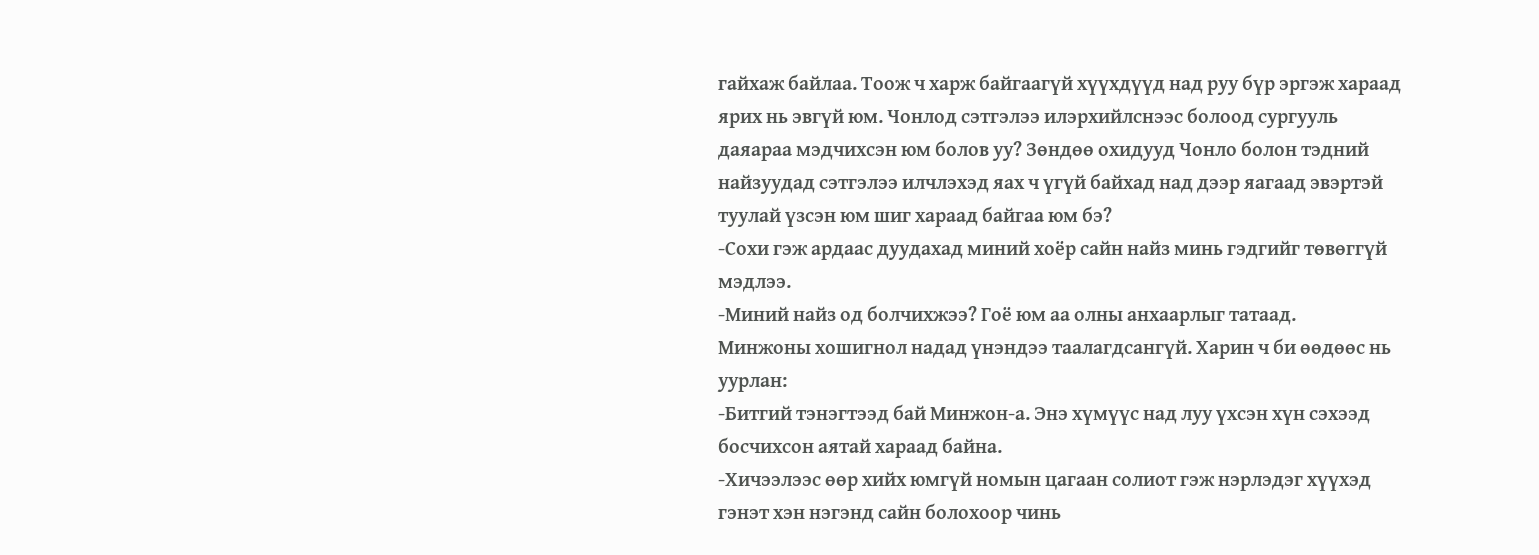гайхаж байлаа. Тоож ч харж байгаагүй хүүхдүүд над руу бүр эргэж хараад ярих нь эвгүй юм. Чонлод сэтгэлээ илэрхийлснээс болоод сургууль даяараа мэдчихсэн юм болов уу? Зөндөө охидууд Чонло болон тэдний найзуудад сэтгэлээ илчлэхэд яах ч үгүй байхад над дээр яагаад эвэртэй туулай үзсэн юм шиг хараад байгаа юм бэ?
-Сохи гэж ардаас дуудахад миний хоёр сайн найз минь гэдгийг төвөггүй мэдлээ.
-Миний найз од болчихжээ? Гоё юм аа олны анхаарлыг татаад.
Минжоны хошигнол надад үнэндээ таалагдсангүй. Харин ч би өөдөөс нь уурлан:
-Битгий тэнэгтээд бай Минжон-а. Энэ хүмүүс над луу үхсэн хүн сэхээд босчихсон аятай хараад байна.
-Хичээлээс өөр хийх юмгүй номын цагаан солиот гэж нэрлэдэг хүүхэд гэнэт хэн нэгэнд сайн болохоор чинь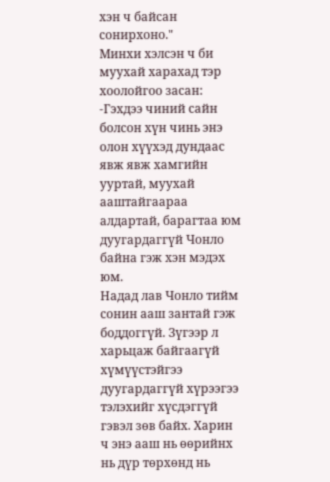хэн ч байсан сонирхоно."
Минхи хэлсэн ч би муухай харахад тэр хоолойгоо засан:
-Гэхдээ чиний сайн болсон хүн чинь энэ олон хүүхэд дундаас явж явж хамгийн ууртай, муухай ааштайгаараа алдартай, барагтаа юм дуугардаггүй Чонло байна гэж хэн мэдэх юм.
Надад лав Чонло тийм сонин ааш зантай гэж боддоггүй. Зүгээр л харьцаж байгаагүй хүмүүстэйгээ дуугардаггүй хүрээгээ тэлэхийг хүсдэггүй гэвэл зөв байх. Харин ч энэ ааш нь өөрийнх нь дүр төрхөнд нь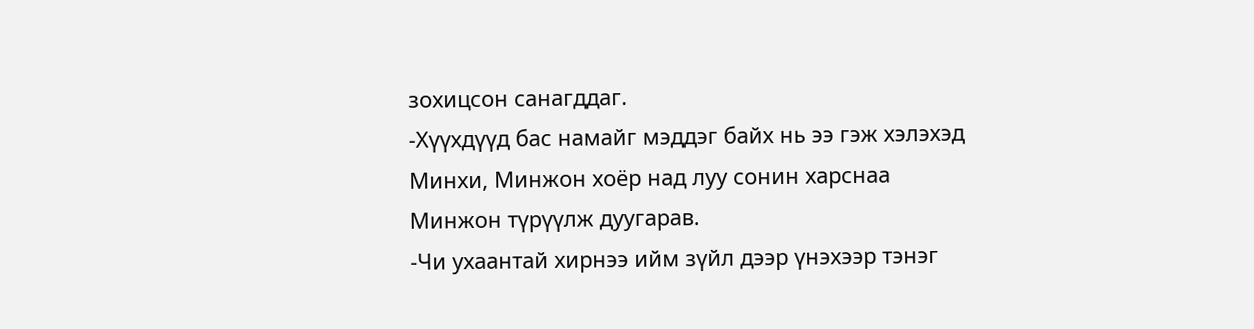зохицсон санагддаг.
-Хүүхдүүд бас намайг мэддэг байх нь ээ гэж хэлэхэд Минхи, Минжон хоёр над луу сонин харснаа Минжон түрүүлж дуугарав.
-Чи ухаантай хирнээ ийм зүйл дээр үнэхээр тэнэг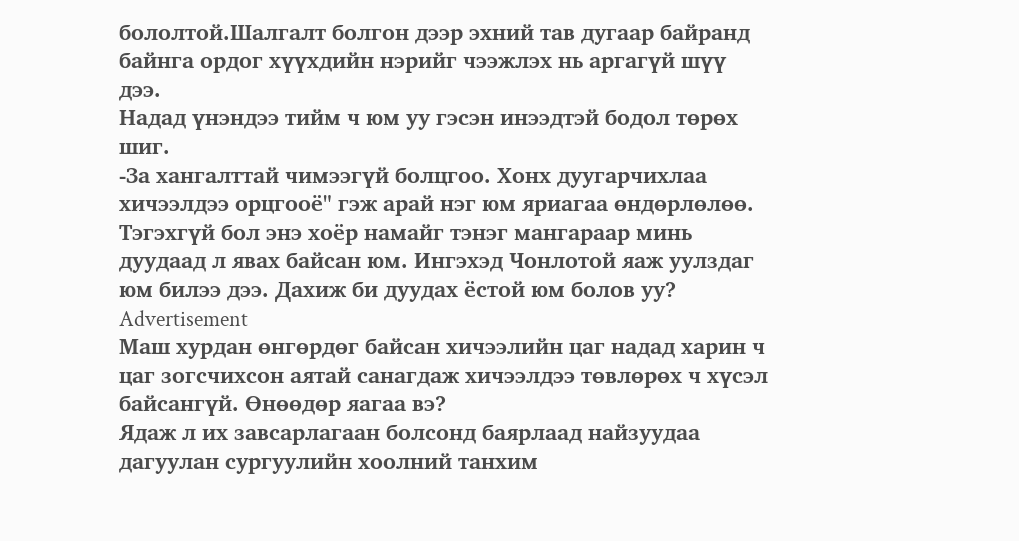бололтой.Шалгалт болгон дээр эхний тав дугаар байранд байнга ордог хүүхдийн нэрийг чээжлэх нь аргагүй шүү дээ.
Надад үнэндээ тийм ч юм уу гэсэн инээдтэй бодол төрөх шиг.
-За хангалттай чимээгүй болцгоо. Хонх дуугарчихлаа хичээлдээ орцгооё" гэж арай нэг юм яриагаа өндөрлөлөө. Тэгэхгүй бол энэ хоёр намайг тэнэг мангараар минь дуудаад л явах байсан юм. Ингэхэд Чонлотой яаж уулздаг юм билээ дээ. Дахиж би дуудах ёстой юм болов уу?
Advertisement
Маш хурдан өнгөрдөг байсан хичээлийн цаг надад харин ч цаг зогсчихсон аятай санагдаж хичээлдээ төвлөрөх ч хүсэл байсангүй. Өнөөдөр яагаа вэ?
Ядаж л их завсарлагаан болсонд баярлаад найзуудаа дагуулан сургуулийн хоолний танхим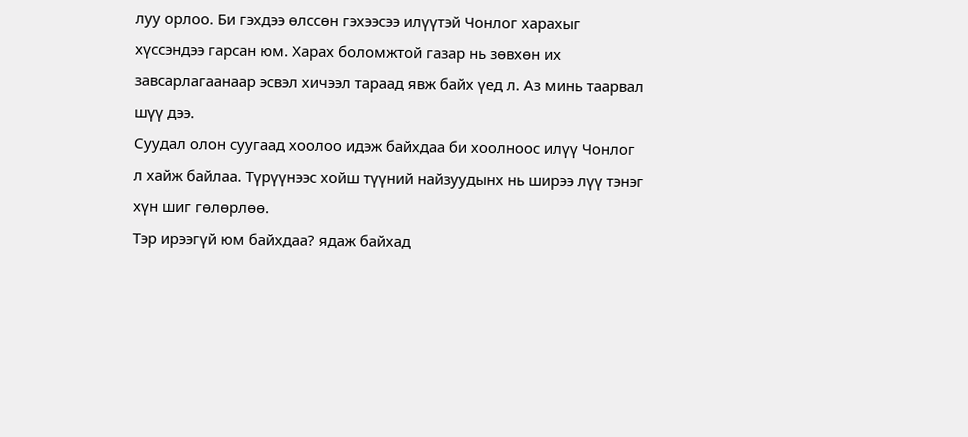луу орлоо. Би гэхдээ өлссөн гэхээсээ илүүтэй Чонлог харахыг хүссэндээ гарсан юм. Харах боломжтой газар нь зөвхөн их завсарлагаанаар эсвэл хичээл тараад явж байх үед л. Аз минь таарвал шүү дээ.
Суудал олон суугаад хоолоо идэж байхдаа би хоолноос илүү Чонлог л хайж байлаа. Түрүүнээс хойш түүний найзуудынх нь ширээ лүү тэнэг хүн шиг гөлөрлөө.
Тэр ирээгүй юм байхдаа? ядаж байхад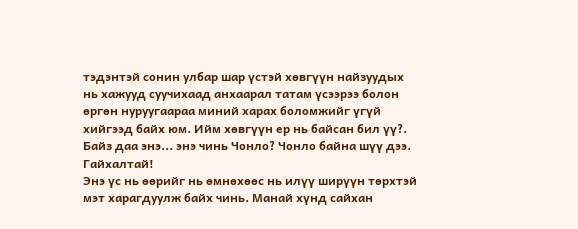тэдэнтэй сонин улбар шар үстэй хөвгүүн найзуудых нь хажууд суучихаад анхаарал татам үсээрээ болон өргөн нуруугаараа миний харах боломжийг үгүй хийгээд байх юм. Ийм хөвгүүн ер нь байсан бил үү?.
Байз даа энэ... энэ чинь Чонло? Чонло байна шүү дээ. Гайхалтай!
Энэ үс нь өөрийг нь өмнөхөөс нь илүү ширүүн төрхтэй мэт харагдуулж байх чинь. Манай хүнд сайхан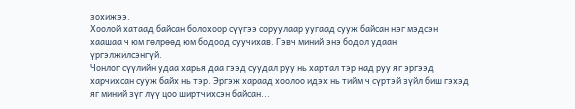зохижээ.
Хоолой хатаад байсан болохоор сүүгээ соруулаар уугаад сууж байсан нэг мэдсэн хаашаа ч юм гөлрөөд юм бодоод суучихав. Гэвч миний энэ бодол удаан үргэлжилсэнгүй.
Чонлог сүүлийн удаа харья даа гээд суудал руу нь хартал тэр над руу яг эргээд харчихсан сууж байх нь тэр. Эргэж хараад хоолоо идэх нь тийм ч сүртэй зүйл биш гэхэд яг миний зүг лүү цоо ширтчихсэн байсан...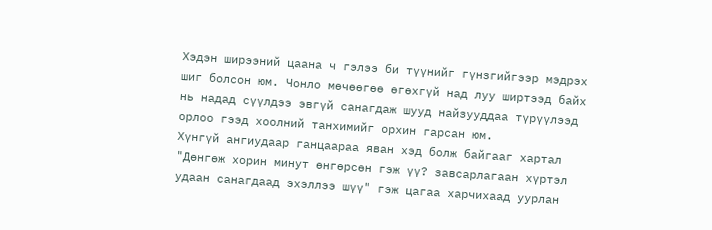Хэдэн ширээний цаана ч гэлээ би түүнийг гүнзгийгээр мэдрэх шиг болсон юм. Чонло мөчөөгөө өгөхгүй над луу ширтээд байх нь надад сүүлдээ эвгүй санагдаж шууд найзууддаа түрүүлээд орлоо гээд хоолний танхимийг орхин гарсан юм.
Хүнгүй ангиудаар ганцаараа яван хэд болж байгааг хартал "Дөнгөж хорин минут өнгөрсөн гэж үү? завсарлагаан хүртэл удаан санагдаад эхэллээ шүү" гэж цагаа харчихаад уурлан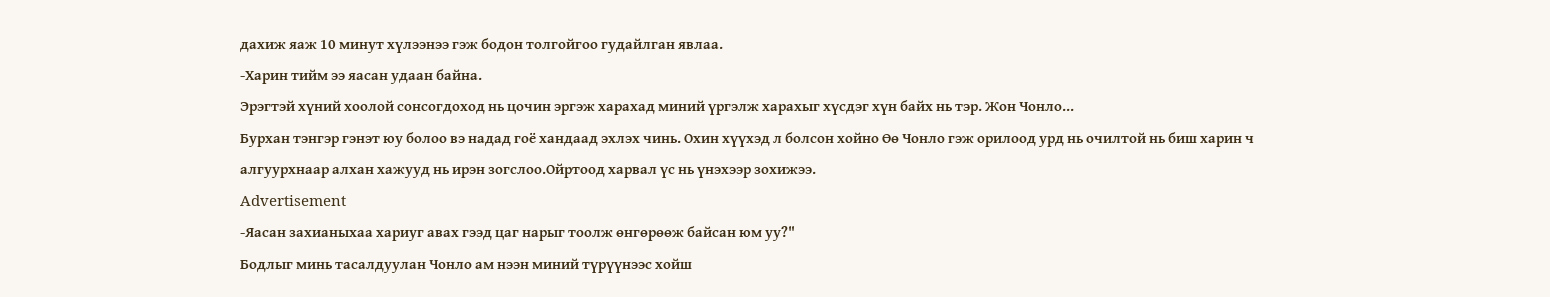дахиж яаж 10 минут хүлээнээ гэж бодон толгойгоо гудайлган явлаа.
-Харин тийм ээ яасан удаан байна.
Эрэгтэй хүний хоолой сонсогдоход нь цочин эргэж харахад миний үргэлж харахыг хүсдэг хүн байх нь тэр. Жон Чонло...
Бурхан тэнгэр гэнэт юу болоо вэ надад гоё хандаад эхлэх чинь. Охин хүүхэд л болсон хойно Өө Чонло гэж орилоод урд нь очилтой нь биш харин ч алгуурхнаар алхан хажууд нь ирэн зогслоо.Ойртоод харвал үс нь үнэхээр зохижээ.
Advertisement
-Яасан захианыхаа хариуг авах гээд цаг нарыг тоолж өнгөрөөж байсан юм уу?"
Бодлыг минь тасалдуулан Чонло ам нээн миний түрүүнээс хойш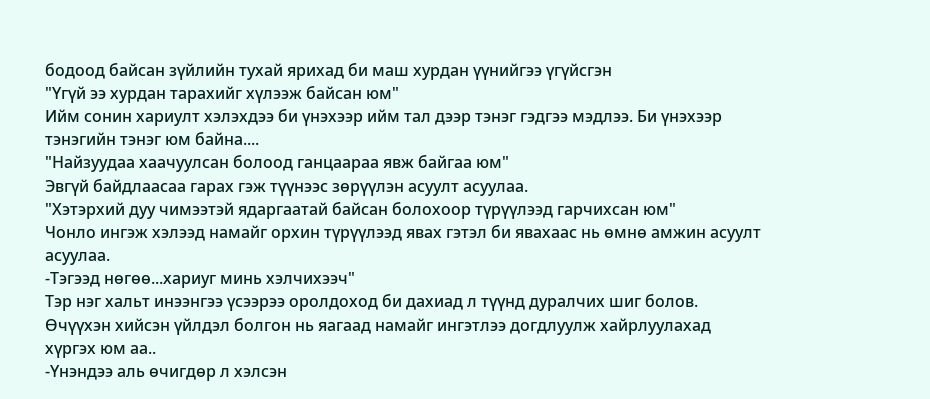бодоод байсан зүйлийн тухай ярихад би маш хурдан үүнийгээ үгүйсгэн
"Үгүй ээ хурдан тарахийг хүлээж байсан юм"
Ийм сонин хариулт хэлэхдээ би үнэхээр ийм тал дээр тэнэг гэдгээ мэдлээ. Би үнэхээр тэнэгийн тэнэг юм байна....
"Найзуудаа хаачуулсан болоод ганцаараа явж байгаа юм"
Эвгүй байдлаасаа гарах гэж түүнээс зөрүүлэн асуулт асуулаа.
"Хэтэрхий дуу чимээтэй ядаргаатай байсан болохоор түрүүлээд гарчихсан юм"
Чонло ингэж хэлээд намайг орхин түрүүлээд явах гэтэл би явахаас нь өмнө амжин асуулт асуулаа.
-Тэгээд нөгөө...хариуг минь хэлчихээч"
Тэр нэг хальт инээнгээ үсээрээ оролдоход би дахиад л түүнд дуралчих шиг болов.
Өчүүхэн хийсэн үйлдэл болгон нь яагаад намайг ингэтлээ догдлуулж хайрлуулахад хүргэх юм аа..
-Үнэндээ аль өчигдөр л хэлсэн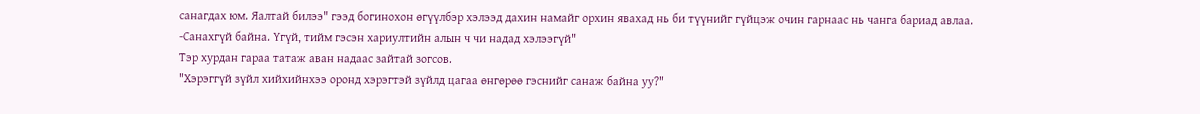санагдах юм. Яалтай билээ" гээд богинохон өгүүлбэр хэлээд дахин намайг орхин явахад нь би түүнийг гүйцэж очин гарнаас нь чанга бариад авлаа.
-Санахгүй байна. Үгүй, тийм гэсэн хариултийн алын ч чи надад хэлээгүй"
Тэр хурдан гараа татаж аван надаас зайтай зогсов.
"Хэрэггүй зүйл хийхийнхээ оронд хэрэгтэй зүйлд цагаа өнгөрөө гэснийг санаж байна уу?"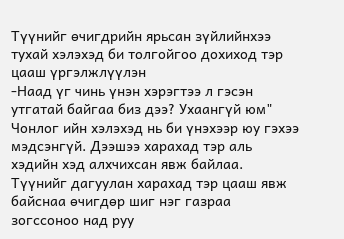Түүнийг өчигдрийн ярьсан зүйлийнхээ тухай хэлэхэд би толгойгоо дохиход тэр цааш үргэлжлүүлэн
-Наад үг чинь үнэн хэрэгтээ л гэсэн утгатай байгаа биз дээ? Ухаангүй юм"
Чонлог ийн хэлэхэд нь би үнэхээр юу гэхээ мэдсэнгүй. Дээшээ харахад тэр аль хэдийн хэд алхчихсан явж байлаа. Түүнийг дагуулан харахад тэр цааш явж байснаа өчигдөр шиг нэг газраа зогссоноо над руу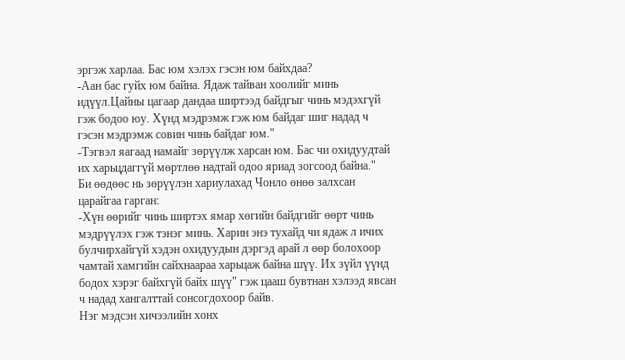эргэж харлаа. Бас юм хэлэх гэсэн юм байхдаа?
-Аан бас гуйх юм байна. Ядаж тайван хоолийг минь идүүл.Цайны цагаар дандаа ширтээд байдгыг чинь мэдэхгүй гэж бодоо юу. Хүнд мэдрэмж гэж юм байдаг шиг надад ч гэсэн мэдрэмж совин чинь байдаг юм."
-Тэгвэл яагаад намайг зөрүүлж харсан юм. Бас чи охидуудтай их харьцдаггүй мөртлөө надтай одоо яриад зогсоод байна."
Би өөдөөс нь зөрүүлэн хариулахад Чонло өнөө залхсан царайгаа гарган:
-Хүн өөрийг чинь ширтэх ямар хөгийн байдгийг өөрт чинь мэдрүүлэх гэж тэнэг минь. Харин энэ тухайд чи ядаж л ичих булчирхайгүй хэдэн охидуудын дэргэд арай л өөр болохоор чамтай хамгийн сайхнаараа харьцаж байна шүү. Их зүйл үүнд бодох хэрэг байхгүй байх шүү" гэж цааш бувтнан хэлээд явсан ч надад хангалттай сонсогдохоор байв.
Нэг мэдсэн хичээлийн хонх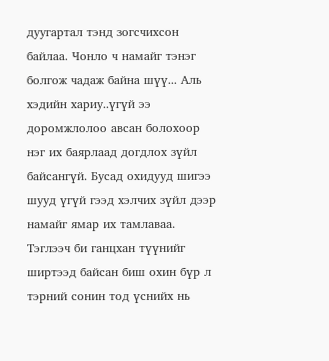дуугартал тэнд зогсчихсон байлаа. Чонло ч намайг тэнэг болгож чадаж байна шүү... Аль хэдийн хариу..үгүй ээ доромжлолоо авсан болохоор нэг их баярлаад догдлох зүйл байсангүй. Бусад охидууд шигээ шууд үгүй гээд хэлчих зүйл дээр намайг ямар их тамлаваа.
Тэглээч би ганцхан түүнийг ширтээд байсан биш охин бүр л тэрний сонин тод үснийх нь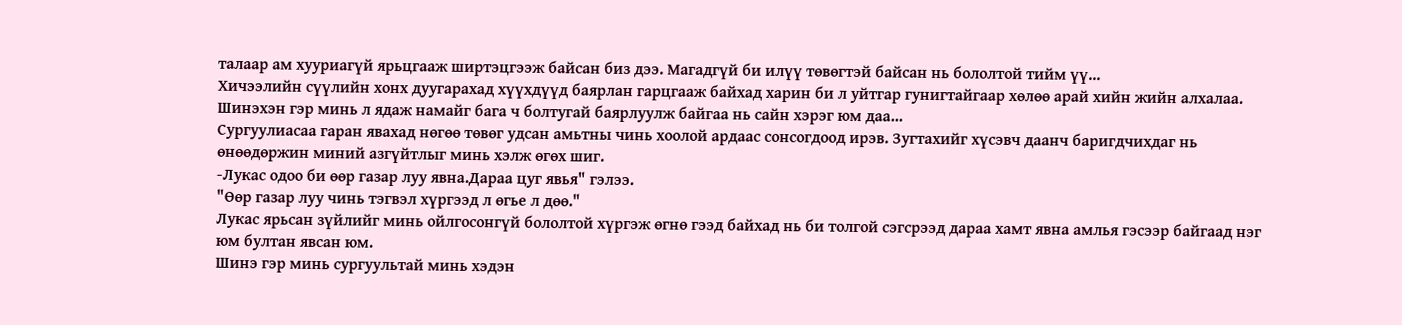талаар ам хууриагүй ярьцгааж ширтэцгээж байсан биз дээ. Магадгүй би илүү төвөгтэй байсан нь бололтой тийм үү...
Хичээлийн сүүлийн хонх дуугарахад хүүхдүүд баярлан гарцгааж байхад харин би л уйтгар гунигтайгаар хөлөө арай хийн жийн алхалаа. Шинэхэн гэр минь л ядаж намайг бага ч болтугай баярлуулж байгаа нь сайн хэрэг юм даа...
Сургуулиасаа гаран явахад нөгөө төвөг удсан амьтны чинь хоолой ардаас сонсогдоод ирэв. Зугтахийг хүсэвч даанч баригдчихдаг нь өнөөдөржин миний азгүйтлыг минь хэлж өгөх шиг.
-Лукас одоо би өөр газар луу явна.Дараа цуг явья" гэлээ.
"Өөр газар луу чинь тэгвэл хүргээд л өгье л дөө."
Лукас ярьсан зүйлийг минь ойлгосонгүй бололтой хүргэж өгнө гээд байхад нь би толгой сэгсрээд дараа хамт явна амлья гэсээр байгаад нэг юм бултан явсан юм.
Шинэ гэр минь сургуультай минь хэдэн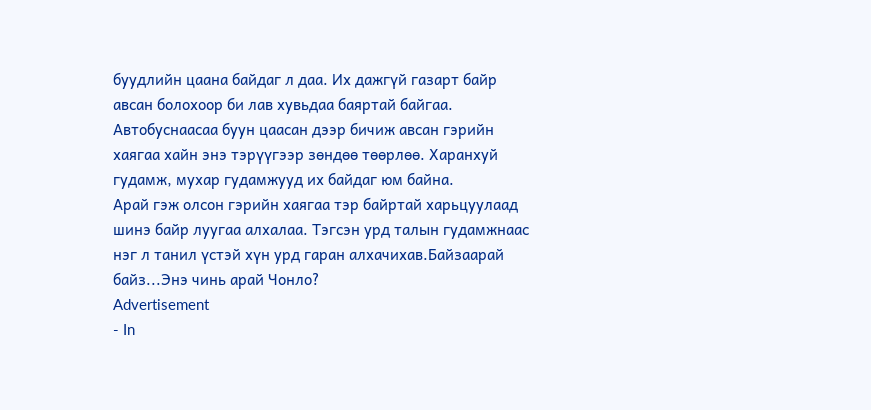буудлийн цаана байдаг л даа. Их дажгүй газарт байр авсан болохоор би лав хувьдаа баяртай байгаа.
Автобуснаасаа буун цаасан дээр бичиж авсан гэрийн хаягаа хайн энэ тэрүүгээр зөндөө төөрлөө. Харанхуй гудамж, мухар гудамжууд их байдаг юм байна.
Арай гэж олсон гэрийн хаягаа тэр байртай харьцуулаад шинэ байр луугаа алхалаа. Тэгсэн урд талын гудамжнаас нэг л танил үстэй хүн урд гаран алхачихав.Байзаарай байз...Энэ чинь арай Чонло?
Advertisement
- In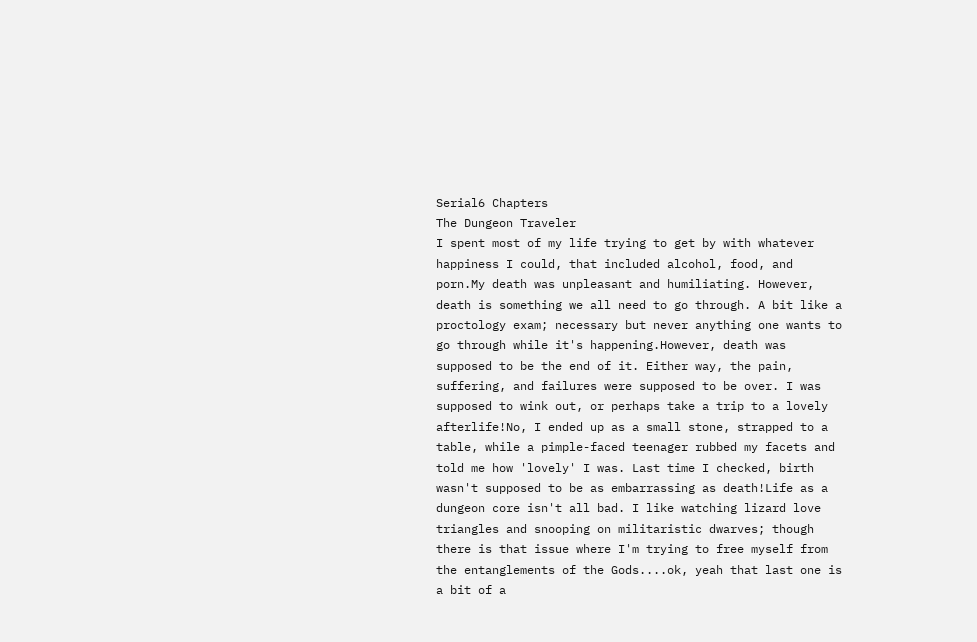Serial6 Chapters
The Dungeon Traveler
I spent most of my life trying to get by with whatever happiness I could, that included alcohol, food, and porn.My death was unpleasant and humiliating. However, death is something we all need to go through. A bit like a proctology exam; necessary but never anything one wants to go through while it's happening.However, death was supposed to be the end of it. Either way, the pain, suffering, and failures were supposed to be over. I was supposed to wink out, or perhaps take a trip to a lovely afterlife!No, I ended up as a small stone, strapped to a table, while a pimple-faced teenager rubbed my facets and told me how 'lovely' I was. Last time I checked, birth wasn't supposed to be as embarrassing as death!Life as a dungeon core isn't all bad. I like watching lizard love triangles and snooping on militaristic dwarves; though there is that issue where I'm trying to free myself from the entanglements of the Gods....ok, yeah that last one is a bit of a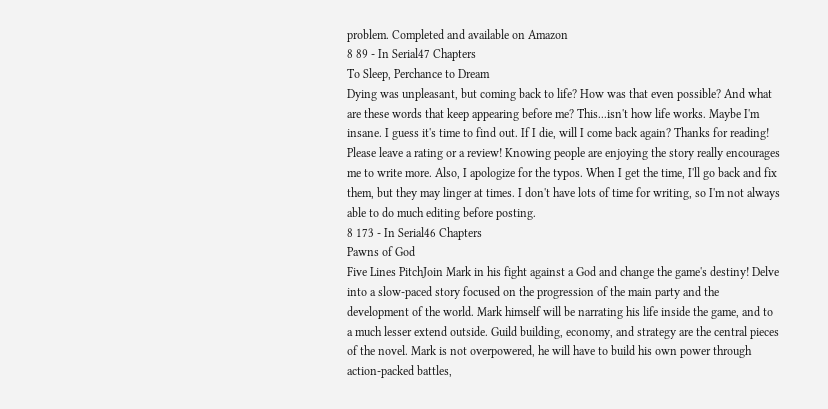problem. Completed and available on Amazon
8 89 - In Serial47 Chapters
To Sleep, Perchance to Dream
Dying was unpleasant, but coming back to life? How was that even possible? And what are these words that keep appearing before me? This...isn't how life works. Maybe I'm insane. I guess it's time to find out. If I die, will I come back again? Thanks for reading! Please leave a rating or a review! Knowing people are enjoying the story really encourages me to write more. Also, I apologize for the typos. When I get the time, I'll go back and fix them, but they may linger at times. I don't have lots of time for writing, so I'm not always able to do much editing before posting.
8 173 - In Serial46 Chapters
Pawns of God
Five Lines PitchJoin Mark in his fight against a God and change the game's destiny! Delve into a slow-paced story focused on the progression of the main party and the development of the world. Mark himself will be narrating his life inside the game, and to a much lesser extend outside. Guild building, economy, and strategy are the central pieces of the novel. Mark is not overpowered, he will have to build his own power through action-packed battles,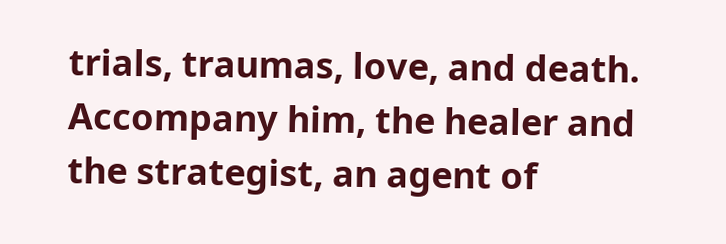trials, traumas, love, and death. Accompany him, the healer and the strategist, an agent of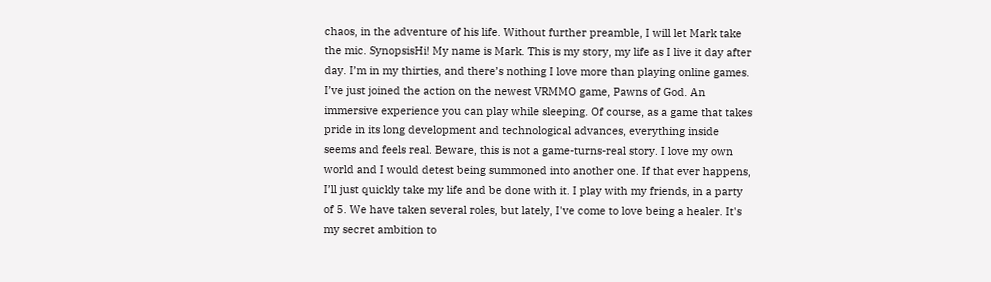chaos, in the adventure of his life. Without further preamble, I will let Mark take the mic. SynopsisHi! My name is Mark. This is my story, my life as I live it day after day. I’m in my thirties, and there’s nothing I love more than playing online games. I’ve just joined the action on the newest VRMMO game, Pawns of God. An immersive experience you can play while sleeping. Of course, as a game that takes pride in its long development and technological advances, everything inside seems and feels real. Beware, this is not a game-turns-real story. I love my own world and I would detest being summoned into another one. If that ever happens, I’ll just quickly take my life and be done with it. I play with my friends, in a party of 5. We have taken several roles, but lately, I've come to love being a healer. It's my secret ambition to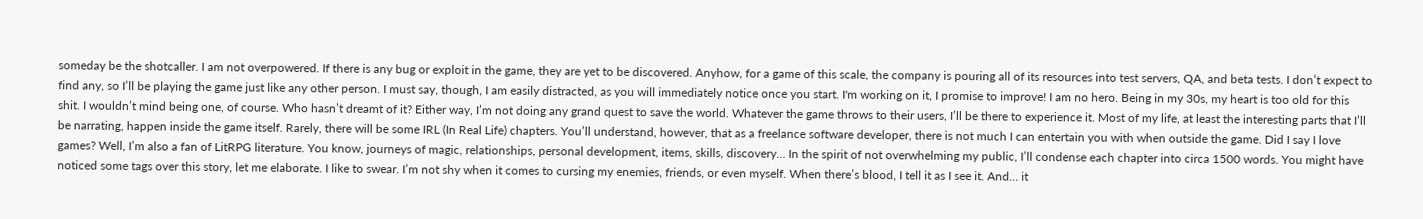someday be the shotcaller. I am not overpowered. If there is any bug or exploit in the game, they are yet to be discovered. Anyhow, for a game of this scale, the company is pouring all of its resources into test servers, QA, and beta tests. I don’t expect to find any, so I’ll be playing the game just like any other person. I must say, though, I am easily distracted, as you will immediately notice once you start. I'm working on it, I promise to improve! I am no hero. Being in my 30s, my heart is too old for this shit. I wouldn’t mind being one, of course. Who hasn’t dreamt of it? Either way, I’m not doing any grand quest to save the world. Whatever the game throws to their users, I’ll be there to experience it. Most of my life, at least the interesting parts that I’ll be narrating, happen inside the game itself. Rarely, there will be some IRL (In Real Life) chapters. You’ll understand, however, that as a freelance software developer, there is not much I can entertain you with when outside the game. Did I say I love games? Well, I’m also a fan of LitRPG literature. You know, journeys of magic, relationships, personal development, items, skills, discovery… In the spirit of not overwhelming my public, I’ll condense each chapter into circa 1500 words. You might have noticed some tags over this story, let me elaborate. I like to swear. I’m not shy when it comes to cursing my enemies, friends, or even myself. When there’s blood, I tell it as I see it. And… it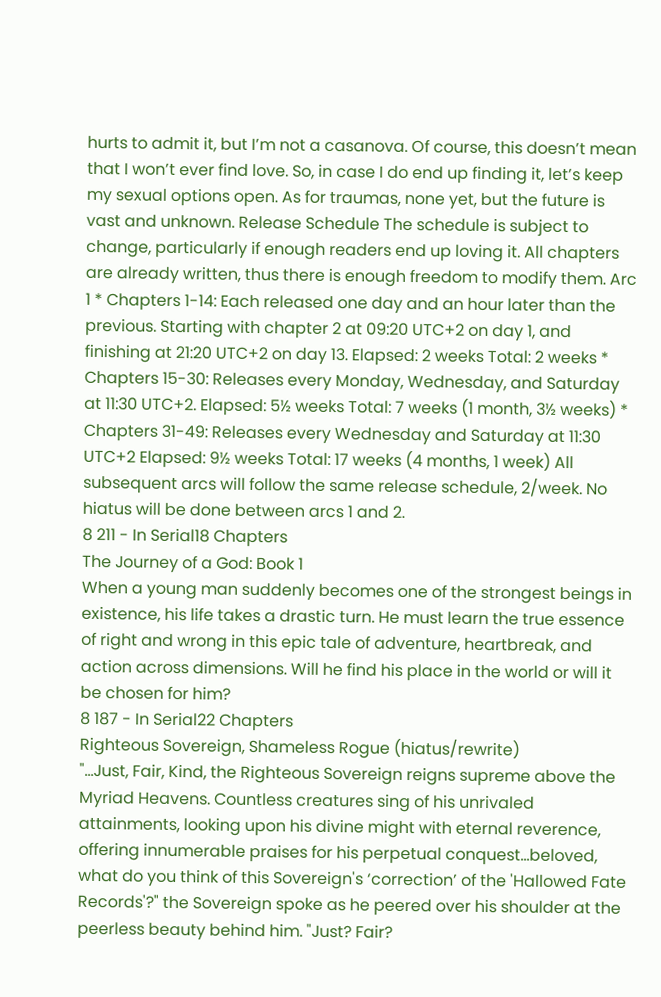hurts to admit it, but I’m not a casanova. Of course, this doesn’t mean that I won’t ever find love. So, in case I do end up finding it, let’s keep my sexual options open. As for traumas, none yet, but the future is vast and unknown. Release Schedule The schedule is subject to change, particularly if enough readers end up loving it. All chapters are already written, thus there is enough freedom to modify them. Arc 1 * Chapters 1-14: Each released one day and an hour later than the previous. Starting with chapter 2 at 09:20 UTC+2 on day 1, and finishing at 21:20 UTC+2 on day 13. Elapsed: 2 weeks Total: 2 weeks * Chapters 15-30: Releases every Monday, Wednesday, and Saturday at 11:30 UTC+2. Elapsed: 5½ weeks Total: 7 weeks (1 month, 3½ weeks) * Chapters 31-49: Releases every Wednesday and Saturday at 11:30 UTC+2 Elapsed: 9½ weeks Total: 17 weeks (4 months, 1 week) All subsequent arcs will follow the same release schedule, 2/week. No hiatus will be done between arcs 1 and 2.
8 211 - In Serial18 Chapters
The Journey of a God: Book 1
When a young man suddenly becomes one of the strongest beings in existence, his life takes a drastic turn. He must learn the true essence of right and wrong in this epic tale of adventure, heartbreak, and action across dimensions. Will he find his place in the world or will it be chosen for him?
8 187 - In Serial22 Chapters
Righteous Sovereign, Shameless Rogue (hiatus/rewrite)
"…Just, Fair, Kind, the Righteous Sovereign reigns supreme above the Myriad Heavens. Countless creatures sing of his unrivaled attainments, looking upon his divine might with eternal reverence, offering innumerable praises for his perpetual conquest...beloved, what do you think of this Sovereign's ‘correction’ of the 'Hallowed Fate Records'?" the Sovereign spoke as he peered over his shoulder at the peerless beauty behind him. "Just? Fair?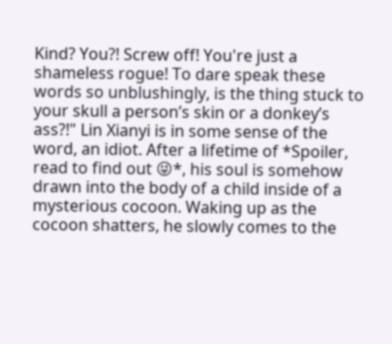Kind? You?! Screw off! You're just a shameless rogue! To dare speak these words so unblushingly, is the thing stuck to your skull a person’s skin or a donkey’s ass?!" Lin Xianyi is in some sense of the word, an idiot. After a lifetime of *Spoiler, read to find out 😜*, his soul is somehow drawn into the body of a child inside of a mysterious cocoon. Waking up as the cocoon shatters, he slowly comes to the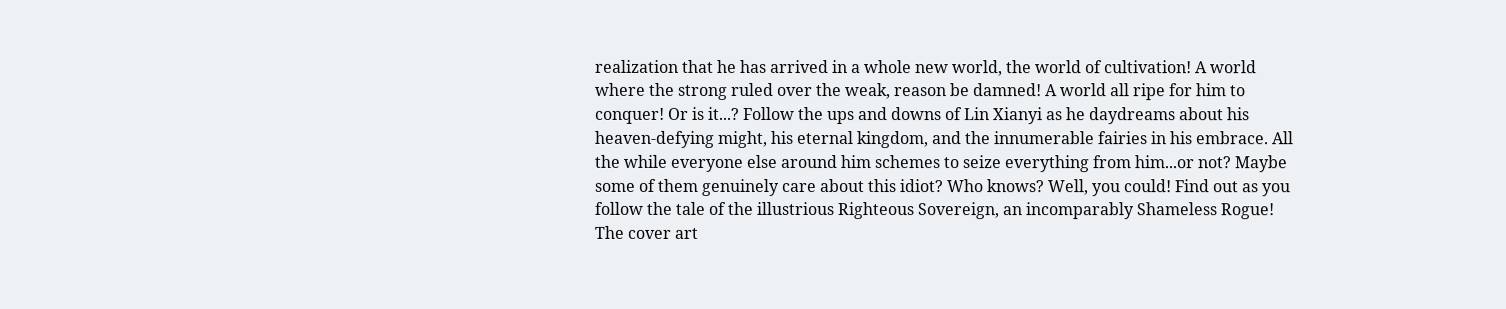realization that he has arrived in a whole new world, the world of cultivation! A world where the strong ruled over the weak, reason be damned! A world all ripe for him to conquer! Or is it...? Follow the ups and downs of Lin Xianyi as he daydreams about his heaven-defying might, his eternal kingdom, and the innumerable fairies in his embrace. All the while everyone else around him schemes to seize everything from him...or not? Maybe some of them genuinely care about this idiot? Who knows? Well, you could! Find out as you follow the tale of the illustrious Righteous Sovereign, an incomparably Shameless Rogue! The cover art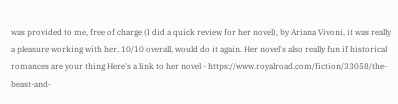was provided to me, free of charge (I did a quick review for her novel), by Ariana Vivoni, it was really a pleasure working with her, 10/10 overall, would do it again. Her novel's also really fun if historical romances are your thing Here's a link to her novel - https://www.royalroad.com/fiction/33058/the-beast-and-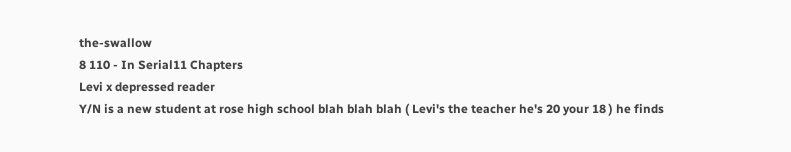the-swallow
8 110 - In Serial11 Chapters
Levi x depressed reader
Y/N is a new student at rose high school blah blah blah ( Levi's the teacher he's 20 your 18 ) he finds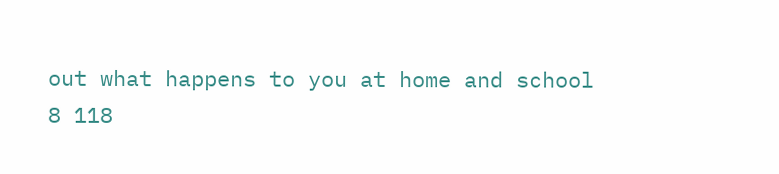out what happens to you at home and school
8 118